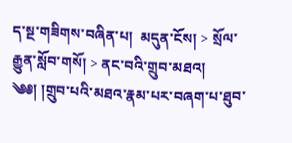ད་སྔ་གཟིགས་བཞིན་པ།  མདུན་ངོས། > སྲོལ་རྒྱུན་སློབ་གསོ། > ནང་བའི་གྲུབ་མཐའ།
༄༅། །གྲུབ་པའི་མཐའ་རྣམ་པར་བཞག་པ་ཐུབ་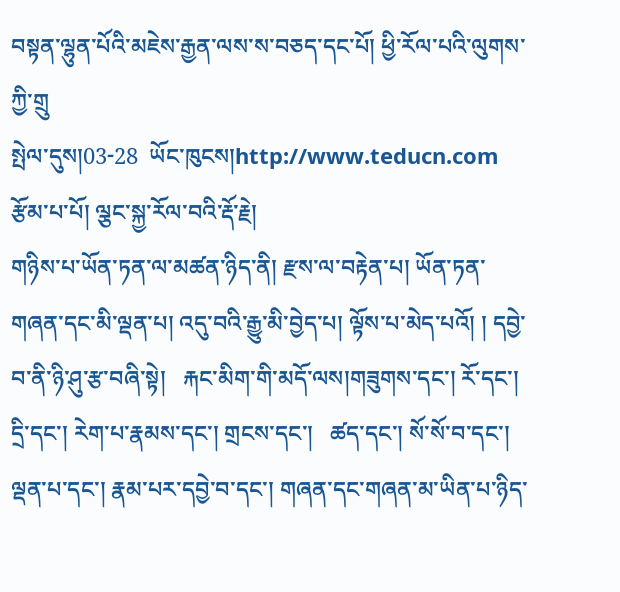བསྟན་ལྷུན་པོའི་མཇེས་རྒྱན་ལས་ས་བཅད་དང་པོ། ཕྱི་རོལ་པའི་ལུགས་ཀྱི་གྲུ
སྤེལ་དུས།03-28  ཡོང་ཁུངས།http://www.teducn.com  རྩོམ་པ་པོ། ལྕང་སྐྱ་རོལ་བའི་རྡོ་རྗེ།
གཉིས་པ་ཡོན་ཏན་ལ་མཚན་ཉིད་ནི། རྫས་ལ་བརྟེན་པ། ཡོན་ཏན་གཞན་དང་མི་ལྡན་པ། འདུ་བའི་རྒྱུ་མི་བྱེད་པ། ལྟོས་པ་མེད་པའོ། ། དབྱེ་བ་ནི་ཉི་ཤུ་རྩ་བཞི་སྟེ།   རྐང་མིག་གི་མདོ་ལས།གཟུགས་དང་། རོ་དང་། དྲི་དང་། རེག་པ་རྣམས་དང་། གྲངས་དང་།   ཚད་དང་། སོ་སོ་བ་དང་། ལྡན་པ་དང་། རྣམ་པར་དབྱེ་བ་དང་། གཞན་དང་གཞན་མ་ཡིན་པ་ཉིད་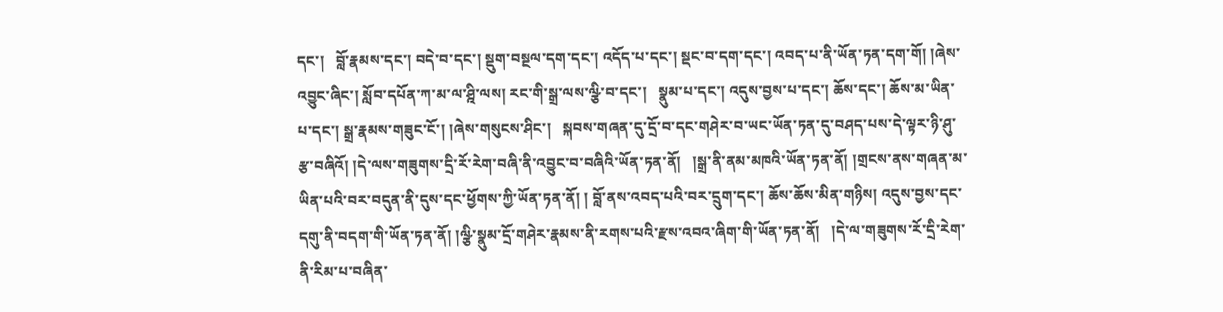དང་།   བློ་རྣམས་དང་། བདེ་བ་དང་། སྡུག་བསྔལ་དག་དང་། འདོད་པ་དང་། སྡང་བ་དག་དང་། འབད་པ་ནི་ཡོན་ཏན་དག་གོ། །ཞེས་འབྱུང་ཞིང་། སློབ་དཔོན་ཀ་མ་ལ་ཤྰི་ལས། རང་གི་སྒྲ་ལས་ལྩི་བ་དང་།   སྣུམ་པ་དང་། འདུས་བྱས་པ་དང་། ཆོས་དང་། ཆོས་མ་ཡིན་པ་དང་། སྒྲ་རྣམས་གཟུང་ངོ་། །ཞེས་གསུངས་ཤིང་།   སྐབས་གཞན་དུ་དྲོ་བ་དང་གཤེར་བ་ཡང་ཡོན་ཏན་དུ་བཤད་པས་དེ་ལྟར་ཉི་ཤུ་རྩ་བཞིའོ། །དེ་ལས་གཟུགས་དྲི་རོ་རེག་བཞི་ནི་འབྱུང་བ་བཞིའི་ཡོན་ཏན་ནོ།   །སྒྲ་ནི་ནམ་མཁའི་ཡོན་ཏན་ནོ། །གྲངས་ནས་གཞན་མ་ཡིན་པའི་བར་བདུན་ནི་དུས་དང་ཕྱོགས་ཀྱི་ཡོན་ཏན་ནོ། ། བློ་ནས་འབད་པའི་བར་དྲུག་དང་། ཆོས་ཆོས་མིན་གཉིས། འདུས་བྱས་དང་དགུ་ནི་བདག་གི་ཡོན་ཏན་ནོ། །ལྩི་སྣུམ་དྲོ་གཤེར་རྣམས་ནི་རགས་པའི་རྫས་འབའ་ཞིག་གི་ཡོན་ཏན་ནོ།   །དེ་ལ་གཟུགས་རོ་དྲི་རེག་ནི་རིམ་པ་བཞིན་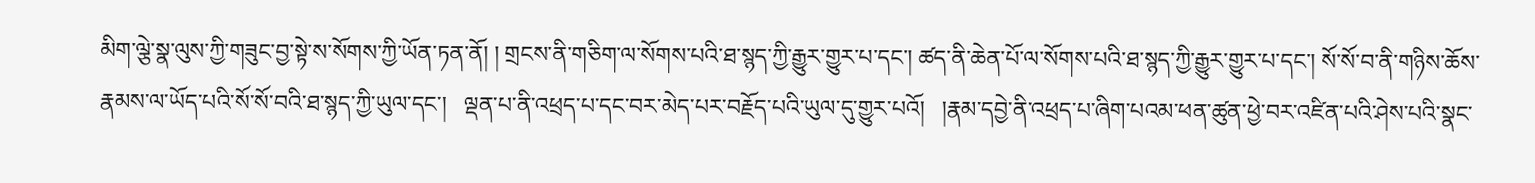མིག་ལྕེ་སྣ་ལུས་ཀྱི་གཟུང་བྱ་སྟེ་ས་སོགས་ཀྱི་ཡོན་ཏན་ནོ། ། གྲངས་ནི་གཅིག་ལ་སོགས་པའི་ཐ་སྙད་ཀྱི་རྒྱུར་གྱུར་པ་དང་། ཚད་ནི་ཆེན་པོ་ལ་སོགས་པའི་ཐ་སྙད་ཀྱི་རྒྱུར་གྱུར་པ་དང་། སོ་སོ་བ་ནི་གཉིས་ཆོས་རྣམས་ལ་ཡོད་པའི་སོ་སོ་བའི་ཐ་སྙད་ཀྱི་ཡུལ་དང་།   ལྡན་པ་ནི་འཕྲད་པ་དང་བར་མེད་པར་བརྗོད་པའི་ཡུལ་དུ་གྱུར་པའོ།   །རྣམ་དབྱེ་ནི་འཕྲད་པ་ཞིག་པའམ་ཕན་ཚུན་ཕྱེ་བར་འཛིན་པའི་ཤེས་པའི་སྣང་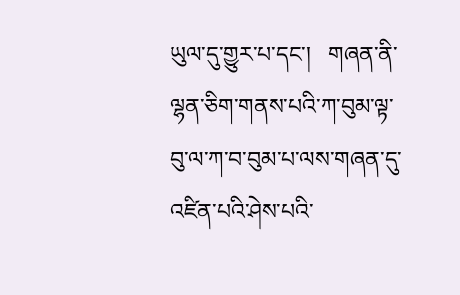ཡུལ་དུ་གྱུར་པ་དང་།   གཞན་ནི་ལྷན་ཅིག་གནས་པའི་ཀ་བུམ་ལྟ་བུ་ལ་ཀ་བ་བུམ་པ་ལས་གཞན་དུ་འཛིན་པའི་ཤེས་པའི་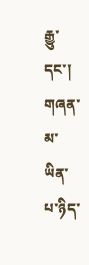རྒྱུ་དང་།   གཞན་མ་ཡིན་པ་ཉིད་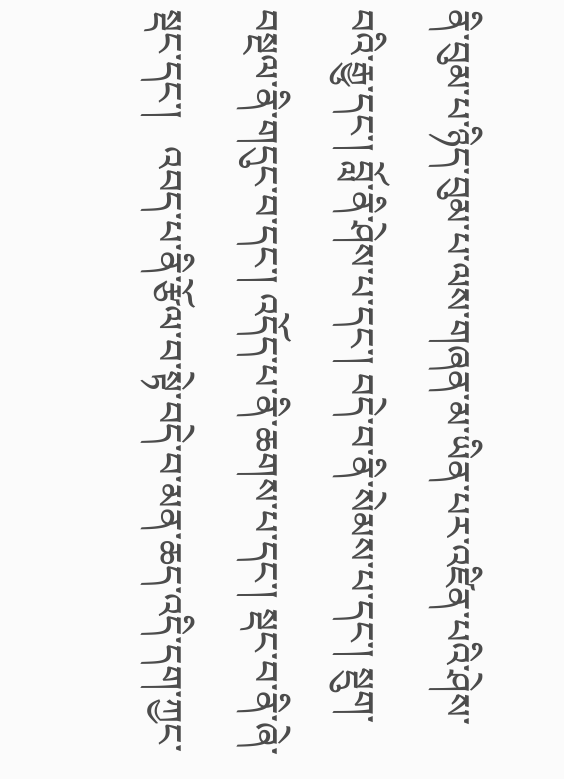ནི་བུམ་པ་ཉིད་བུམ་པ་ལས་གཞན་མ་ཡིན་པར་འཛིན་པའི་ཤེས་བའི་རྒྱུ་དང་། བློ་ནི་ཤེས་པ་དང་། བདེ་བ་ནི་སེམས་པ་དང་། སྡུག་བསྔལ་ནི་གདུང་བ་དང་། འདོད་པ་ནི་ཆགས་པ་དང་། སྡང་བ་ནི་ཞེ་སྡང་དང་།   འབད་པ་ནི་རྩོལ་བ་སྟེ་བདེ་བ་མན་ཆད་འདི་དག་ཀྱང་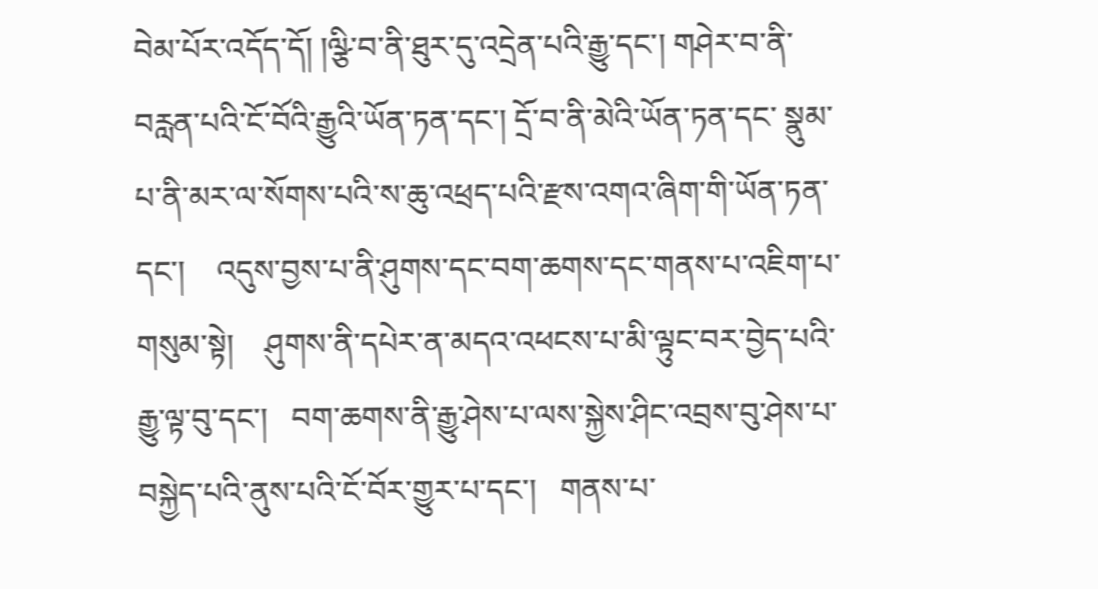བེམ་པོར་འདོད་དོ། །ལྩི་བ་ནི་ཐུར་དུ་འདྲེན་པའི་རྒྱུ་དང་། གཤེར་བ་ནི་བརླན་པའི་ངོ་བོའི་རྒྱུའི་ཡོན་ཏན་དང་། དྲོ་བ་ནི་མེའི་ཡོན་ཏན་དང་ སྣུམ་པ་ནི་མར་ལ་སོགས་པའི་ས་ཆུ་འཕྲད་པའི་རྫས་འགའ་ཞིག་གི་ཡོན་ཏན་དང་།    འདུས་བྱས་པ་ནི་ཤུགས་དང་བག་ཆགས་དང་གནས་པ་འཇིག་པ་གསུམ་སྟེ།    ཤུགས་ནི་དཔེར་ན་མདའ་འཕངས་པ་མི་ལྟུང་བར་བྱེད་པའི་རྒྱུ་ལྟ་བུ་དང་།   བག་ཆགས་ནི་རྒྱུ་ཤེས་པ་ལས་སྐྱེས་ཤིང་འབྲས་བུ་ཤེས་པ་བསྐྱེད་པའི་ནུས་པའི་ངོ་བོར་གྱུར་པ་དང་།   གནས་པ་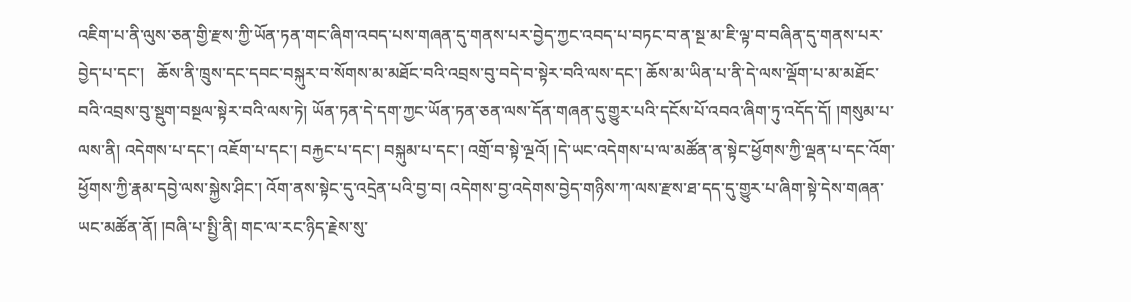འཇིག་པ་ནི་ལུས་ཅན་གྱི་རྫས་ཀྱི་ཡོན་ཏན་གང་ཞིག་འབད་པས་གཞན་དུ་གནས་པར་བྱེད་ཀྱང་འབད་པ་བཏང་བ་ན་སྔ་མ་ཇི་ལྟ་བ་བཞིན་དུ་གནས་པར་བྱེད་པ་དང་།   ཆོས་ནི་ཁྲུས་དང་དབང་བསྐུར་བ་སོགས་མ་མཐོང་བའི་འབྲས་བུ་བདེ་བ་སྟེར་བའི་ལས་དང་། ཆོས་མ་ཡིན་པ་ནི་དེ་ལས་ལྡོག་པ་མ་མཐོང་བའི་འབྲས་བུ་སྡུག་བསྔལ་སྟེར་བའི་ལས་ཏེ། ཡོན་ཏན་དེ་དག་ཀྱང་ཡོན་ཏན་ཅན་ལས་དོན་གཞན་དུ་གྱུར་པའི་དངོས་པོ་འབའ་ཞིག་ཏུ་འདོད་དོ། །གསུམ་པ་ལས་ནི། འདེགས་པ་དང་། འཇོག་པ་དང་། བརྐྱང་པ་དང་། བསྐུམ་པ་དང་། འགྲོ་བ་སྟེ་ལྔའོ། །དེ་ཡང་འདེགས་པ་ལ་མཚོན་ན་སྟེང་ཕྱོགས་ཀྱི་ལྡན་པ་དང་འོག་ཕྱོགས་ཀྱི་རྣམ་དབྱེ་ལས་སྐྱེས་ཤིང་། འོག་ནས་སྟེང་དུ་འདྲེན་པའི་བྱ་བ། འདེགས་བྱ་འདེགས་བྱེད་གཉིས་ཀ་ལས་རྫས་ཐ་དད་དུ་གྱུར་པ་ཞིག་སྟེ་དེས་གཞན་ཡང་མཚོན་ནོ། །བཞི་པ་སྤྱི་ནི། གང་ལ་རང་ཉིད་རྗེས་སུ་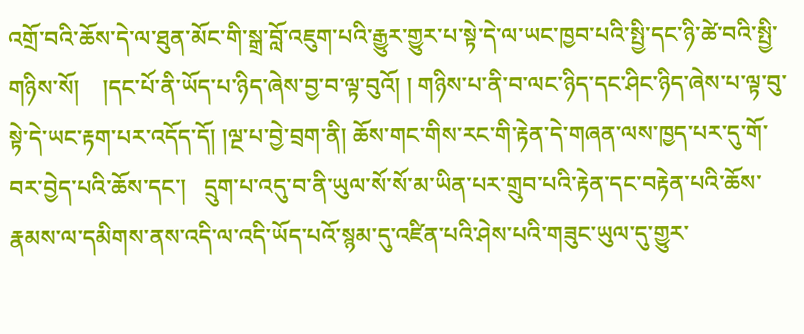འགྲོ་བའི་ཆོས་དེ་ལ་ཐུན་མོང་གི་སྒྲ་བློ་འཇུག་པའི་རྒྱུར་གྱུར་པ་སྟེ་དེ་ལ་ཡང་ཁྱབ་པའི་སྤྱི་དང་ཉི་ཚེ་བའི་སྤྱི་གཉིས་སོ།    །དང་པོ་ནི་ཡོད་པ་ཉིད་ཞེས་བྱ་བ་ལྟ་བུའོ། ། གཉིས་པ་ནི་བ་ལང་ཉིད་དང་ཤིང་ཉིད་ཞེས་པ་ལྟ་བུ་སྟེ་དེ་ཡང་རྟག་པར་འདོད་དོ། །ལྔ་པ་བྱེ་བྲག་ནི། ཆོས་གང་གིས་རང་གི་རྟེན་དེ་གཞན་ལས་ཁྱད་པར་དུ་གོ་བར་བྱེད་པའི་ཆོས་དང་།   དྲུག་པ་འདུ་བ་ནི་ཡུལ་སོ་སོ་མ་ཡིན་པར་གྲུབ་པའི་རྟེན་དང་བརྟེན་པའི་ཆོས་རྣམས་ལ་དམིགས་ནས་འདི་ལ་འདི་ཡོད་པའོ་སྙམ་དུ་འཛིན་པའི་ཤེས་པའི་གཟུང་ཡུལ་དུ་གྱུར་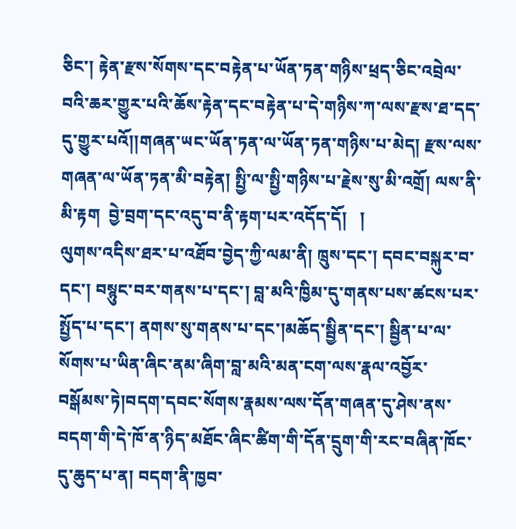ཅིང་། རྟེན་རྫས་སོགས་དང་བརྟེན་པ་ཡོན་ཏན་གཉིས་ཕྲད་ཅིང་འབྲེལ་བའི་ཆར་གྱུར་པའི་ཆོས་རྟེན་དང་བརྟེན་པ་དེ་གཉིས་ཀ་ལས་རྫས་ཐ་དད་དུ་གྱུར་པའོ།།གཞན་ཡང་ཡོན་ཏན་ལ་ཡོན་ཏན་གཉིས་པ་མེད། རྫས་ལས་གཞན་ལ་ཡོན་ཏན་མི་བརྟེན། སྤྱི་ལ་སྤྱི་གཉིས་པ་རྗེས་སུ་མི་འགྲོ། ལས་ནི་མི་རྟག  བྱེ་བྲག་དང་འདུ་བ་ནི་རྟག་པར་འདོད་དོ།   །
ལུགས་འདིས་ཐར་པ་འཐོབ་བྱེད་ཀྱི་ལམ་ནི། ཁྲུས་དང་། དབང་བསྐུར་བ་དང་། བསྙུང་བར་གནས་པ་དང་། བླ་མའི་ཁྱིམ་དུ་གནས་པས་ཚངས་པར་སྤྱོད་པ་དང་། ནགས་སུ་གནས་པ་དང་།མཆོད་སྦྱིན་དང་། སྦྱིན་པ་ལ་སོགས་པ་ཡིན་ཞིང་ནམ་ཞིག་བླ་མའི་མན་ངག་ལས་རྣལ་འབྱོར་བསྒོམས་ཏེ།བདག་དབང་སོགས་རྣམས་ལས་དོན་གཞན་དུ་ཤེས་ནས་བདག་གི་དེ་ཁོ་ན་ཉིད་མཐོང་ཞིང་ཚིག་གི་དོན་དྲུག་གི་རང་བཞིན་ཁོང་དུ་ཆུད་པ་ན། བདག་ནི་ཁྱབ་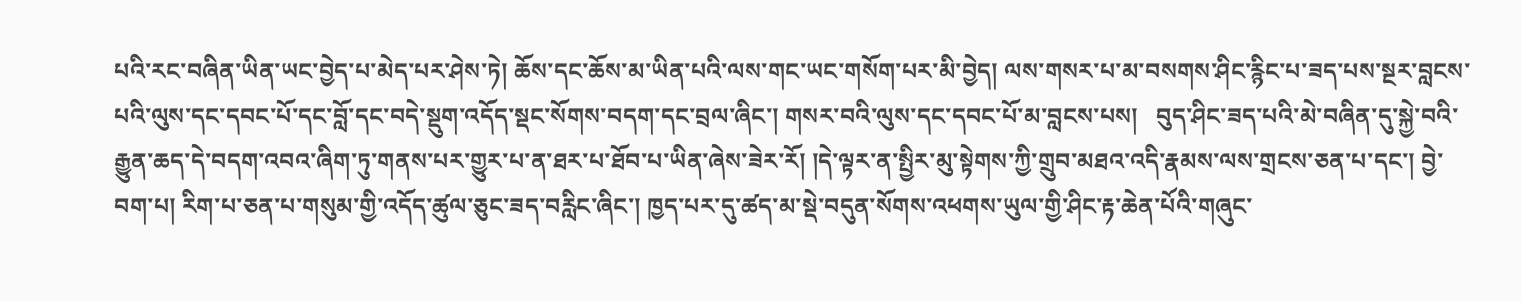པའི་རང་བཞིན་ཡིན་ཡང་བྱེད་པ་མེད་པར་ཤེས་ཏེ། ཆོས་དང་ཆོས་མ་ཡིན་པའི་ལས་གང་ཡང་གསོག་པར་མི་བྱེད། ལས་གསར་པ་མ་བསགས་ཤིང་རྙིང་པ་ཟད་པས་སྔར་བླངས་པའི་ལུས་དང་དབང་པོ་དང་བློ་དང་བདེ་སྡུག་འདོད་སྡང་སོགས་བདག་དང་བྲལ་ཞིང་། གསར་བའི་ལུས་དང་དབང་པོ་མ་བླངས་པས།   བུད་ཤིང་ཟད་པའི་མེ་བཞིན་དུ་སྐྱེ་བའི་རྒྱུན་ཆད་དེ་བདག་འབའ་ཞིག་ཏུ་གནས་པར་གྱུར་པ་ན་ཐར་པ་ཐོབ་པ་ཡིན་ཞེས་ཟེར་རོ། །དེ་ལྟར་ན་སྤྱིར་མུ་སྟེགས་ཀྱི་གྲུབ་མཐའ་འདི་རྣམས་ལས་གྲངས་ཅན་པ་དང་། བྱེ་བག་པ། རིག་པ་ཅན་པ་གསུམ་གྱི་འདོད་ཚུལ་ཅུང་ཟད་བརླིང་ཞིང་། ཁྱད་པར་དུ་ཚད་མ་སྡེ་བདུན་སོགས་འཕགས་ཡུལ་གྱི་ཤིང་རྟ་ཆེན་པོའི་གཞུང་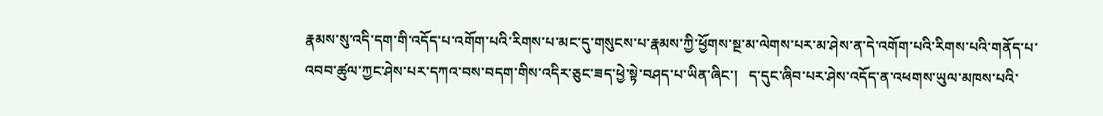རྣམས་སུ་འདི་དག་གི་འདོད་པ་འགོག་པའི་རིགས་པ་མང་དུ་གསུངས་པ་རྣམས་ཀྱི་ཕྱོགས་སྔ་མ་ལེགས་པར་མ་ཤེས་ན་དེ་འགོག་པའི་རིགས་པའི་གནོད་པ་འབབ་ཚུལ་ཀྱང་ཤེས་པར་དཀའ་བས་བདག་གིས་འདིར་ཅུང་ཟད་ཕྱེ་སྟེ་བཤད་པ་ཡིན་ཞིང་།   ད་དུང་ཞིབ་པར་ཤེས་འདོད་ན་འཕགས་ཡུལ་མཁས་པའི་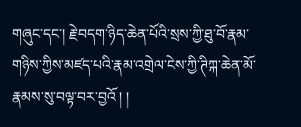གཞུང་དང་། རྗེ་བདག་ཉིད་ཆེན་པོའི་སྲས་ཀྱི་ཐུ་བོ་རྣམ་གཉིས་ཀྱིས་མཛད་པའི་རྣམ་འགྲེལ་ངེས་ཀྱི་ཊིཀྐ་ཆེན་མོ་རྣམས་སུ་བལྟ་བར་བྱའོ ། །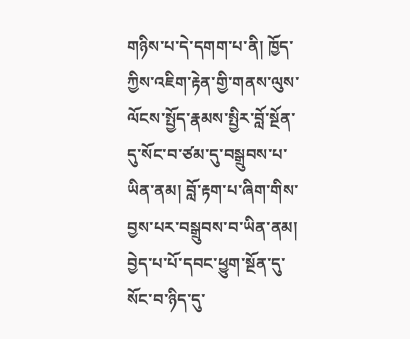གཉིས་པ་དེ་དགག་པ་ནི། ཁྱོད་ཀྱིས་འཇིག་རྟེན་གྱི་གནས་ལུས་ལོངས་སྤྱོད་རྣམས་སྤྱིར་བློ་སྔོན་དུ་སོང་བ་ཙམ་དུ་བསྒྲུབས་པ་ཡིན་ནམ། བློ་རྟག་པ་ཞིག་གིས་བྱས་པར་བསྒྲུབས་བ་ཡིན་ནམ། བྱེད་པ་པོ་དབང་ཕྱུག་སྔོན་དུ་སོང་བ་ཉིད་དུ་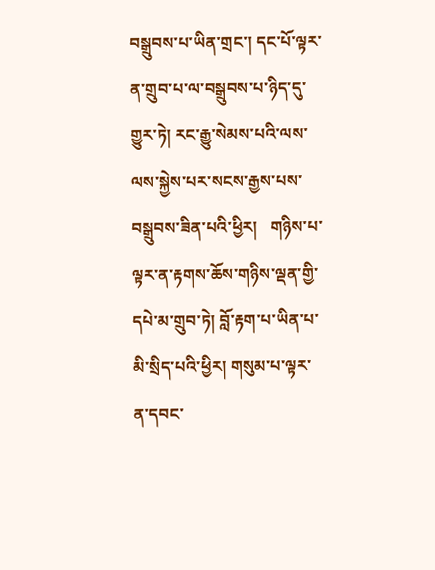བསྒྲུབས་པ་ཡིན་གྲང་། དང་པོ་ལྟར་ན་གྲུབ་པ་ལ་བསྒྲུབས་པ་ཉིད་དུ་གྱུར་ཏེ། རང་རྒྱུ་སེམས་པའི་ལས་ལས་སྐྱེས་པར་སངས་རྒྱས་པས་བསྒྲུབས་ཟིན་པའི་ཕྱིར།   གཉིས་པ་ལྟར་ན་རྟགས་ཆོས་གཉིས་ལྡན་གྱི་དཔེ་མ་གྲུབ་ཏེ། བློ་རྟག་པ་ཡིན་པ་མི་སྲིད་པའི་ཕྱིར། གསུམ་པ་ལྟར་ན་དབང་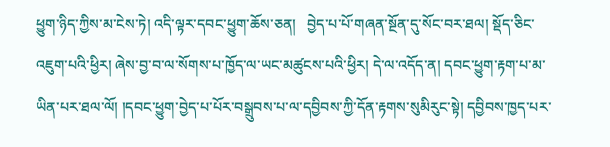ཕྱུག་ཉིད་ཀྱིས་མ་ངེས་ཏེ། འདི་ལྟར་དབང་ཕྱུག་ཆོས་ཅན།   བྱེད་པ་པོ་གཞན་སྔོན་དུ་སོང་བར་ཐལ། སྡོད་ཅིང་འཇུག་པའི་ཕྱིར། ཞེས་བྱ་བ་ལ་སོགས་པ་ཁྱོད་ལ་ཡང་མཚུངས་པའི་ཕྱིར། དེ་ལ་འདོད་ན། དབང་ཕྱུག་རྟག་པ་མ་ཡིན་པར་ཐལ་ལོ། །དབང་ཕྱུག་བྱེད་པ་པོར་བསྒྲུབས་པ་ལ་དབྱིབས་ཀྱི་དོན་རྟགས་སུམིརུང་སྟེ། དབྱིབས་ཁྱད་པར་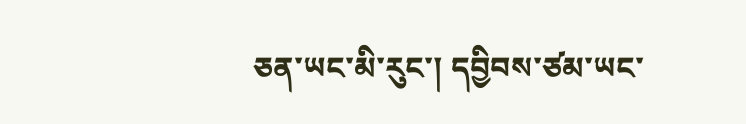ཅན་ཡང་མི་རུང་། དབྱིབས་ཙམ་ཡང་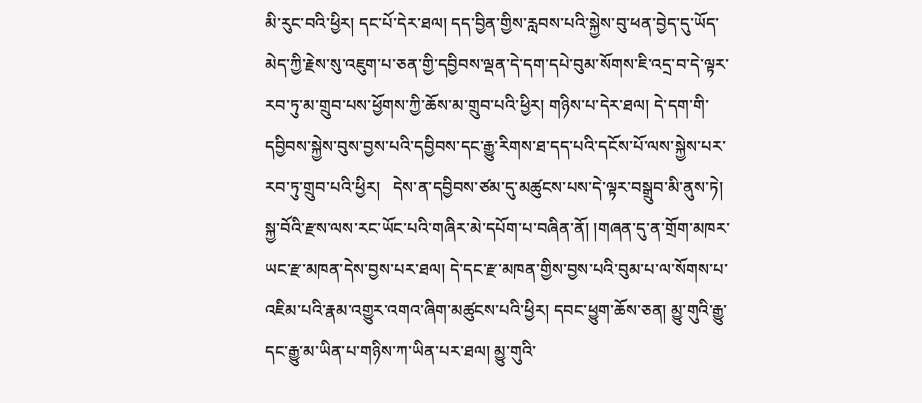མི་རུང་བའི་ཕྱིར། དང་པོ་དེར་ཐལ། དད་བྱིན་གྱིས་རླབས་པའི་སྐྱེས་བུ་ཕན་བྱེད་དུ་ཡོད་མེད་ཀྱི་རྗེས་སུ་འཇུག་པ་ཅན་གྱི་དབྱིབས་ལྡན་དེ་དག་དཔེ་བུམ་སོགས་ཇི་འདྲ་བ་དེ་ལྟར་རབ་ཏུ་མ་གྲུབ་པས་ཕྱོགས་ཀྱི་ཆོས་མ་གྲུབ་པའི་ཕྱིར། གཉིས་པ་དེར་ཐལ། དེ་དག་གི་དབྱིབས་སྐྱེས་བུས་བྱས་པའི་དབྱིབས་དང་རྒྱུ་རིགས་ཐ་དད་པའི་དངོས་པོ་ལས་སྐྱེས་པར་རབ་ཏུ་གྲུབ་པའི་ཕྱིར།   དེས་ན་དབྱིབས་ཙམ་དུ་མཚུངས་པས་དེ་ལྟར་བསྒྲུབ་མི་ནུས་ཏེ། སྐྱ་བོའི་རྫས་ལས་རང་ཡོང་པའི་གཞིར་མེ་དཔོག་པ་བཞིན་ནོ། །གཞན་དུ་ན་གྲོག་མཁར་ཡང་རྫ་མཁན་དེས་བྱས་པར་ཐལ། དེ་དང་རྫ་མཁན་གྱིས་བྱས་པའི་བུམ་པ་ལ་སོགས་པ་འཇིམ་པའི་རྣམ་འགྱུར་འགའ་ཞིག་མཚུངས་པའི་ཕྱིར། དབང་ཕྱུག་ཆོས་ཅན། མྱུ་གུའི་རྒྱུ་དང་རྒྱུ་མ་ཡིན་པ་གཉིས་ཀ་ཡིན་པར་ཐལ། མྱུ་གུའི་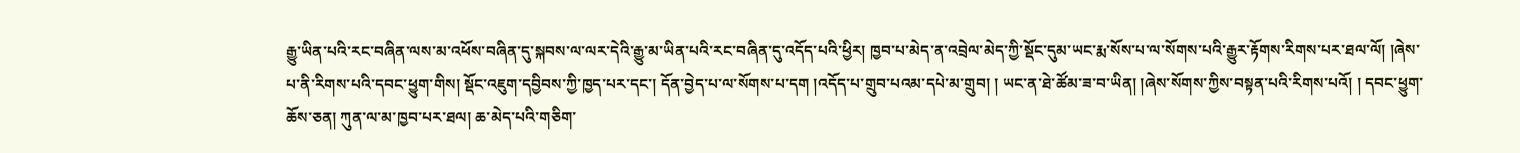རྒྱུ་ཡིན་པའི་རང་བཞིན་ལས་མ་འཕོས་བཞིན་དུ་སྐབས་ལ་ལར་དེའི་རྒྱུ་མ་ཡིན་པའི་རང་བཞིན་དུ་འདོད་པའི་ཕྱིར། ཁྱབ་པ་མེད་ན་འབྲེལ་མེད་ཀྱི་སྡོང་དུམ་ཡང་རྨ་སོས་པ་ལ་སོགས་པའི་རྒྱུར་རྟོགས་རིགས་པར་ཐལ་ལོ། །ཞེས་པ་ནི་རིགས་པའི་དབང་ཕྱུག་གིས། སྡོང་འཇུག་དབྱིབས་ཀྱི་ཁྱད་པར་དང་། དོན་བྱེད་པ་ལ་སོགས་པ་དག །འདོད་པ་གྲུབ་པའམ་དཔེ་མ་གྲུབ། ། ཡང་ན་ཐེ་ཚོམ་ཟ་བ་ཡིན། །ཞེས་སོགས་ཀྱིས་བསྟན་པའི་རིགས་པའོ། ། དབང་ཕྱུག་ཆོས་ཅན། ཀུན་ལ་མ་ཁྱབ་པར་ཐལ། ཆ་མེད་པའི་གཅིག་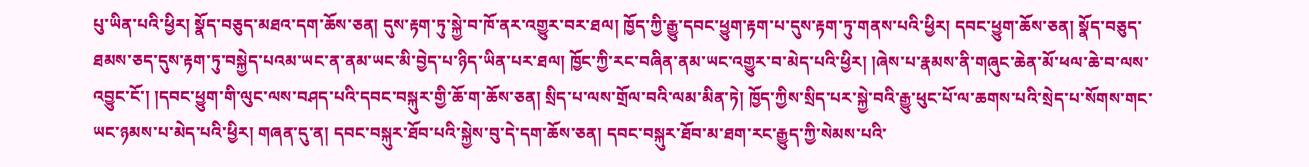པུ་ཡིན་པའི་ཕྱིར། སྣོད་བཅུད་མཐའ་དག་ཆོས་ཅན། དུས་རྟག་ཏུ་སྐྱེ་བ་ཁོ་ནར་འགྱུར་བར་ཐལ། ཁྱོད་ཀྱི་རྒྱུ་དབང་ཕྱུག་རྟག་པ་དུས་རྟག་ཏུ་གནས་པའི་ཕྱིར། དབང་ཕྱུག་ཆོས་ཅན། སྣོད་བཅུད་ཐམས་ཅད་དུས་རྟག་ཏུ་བསྐྱེད་པའམ་ཡང་ན་ནམ་ཡང་མི་བྱེད་པ་ཉིད་ཡིན་པར་ཐལ། ཁྱོང་ཀྱི་རང་བཞིན་ནམ་ཡང་འགྱུར་བ་མེད་པའི་ཕྱིར། །ཞེས་པ་རྣམས་ནི་གཞུང་ཆེན་མོ་ཕལ་ཆེ་བ་ལས་འབྱུང་ངོ་། །དབང་ཕྱུག་གི་ལུང་ལས་བཤད་པའི་དབང་བསྐུར་གྱི་ཆོ་ག་ཆོས་ཅན། སྲིད་པ་ལས་གྲོལ་བའི་ལམ་མིན་ཏེ། ཁྱོད་ཀྱིས་སྲིད་པར་སྐྱེ་བའི་རྒྱུ་ཕུང་པོ་ལ་ཆགས་པའི་སྲེད་པ་སོགས་གང་ཡང་ཉམས་པ་མེད་པའི་ཕྱིར། གཞན་དུ་ན། དབང་བསྐུར་ཐོབ་པའི་སྐྱེས་བུ་དེ་དག་ཆོས་ཅན། དབང་བསྐུར་ཐོབ་མ་ཐག་རང་རྒྱུད་ཀྱི་སེམས་པའི་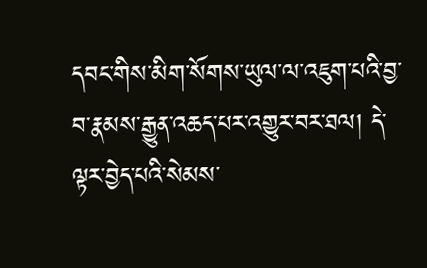དབང་གིས་མིག་སོགས་ཡུལ་ལ་འཇུག་པའི་བྱ་བ་རྣམས་རྒྱུན་འཆད་པར་འགྱུར་བར་ཐལ། དེ་ལྟར་བྱེད་པའི་སེམས་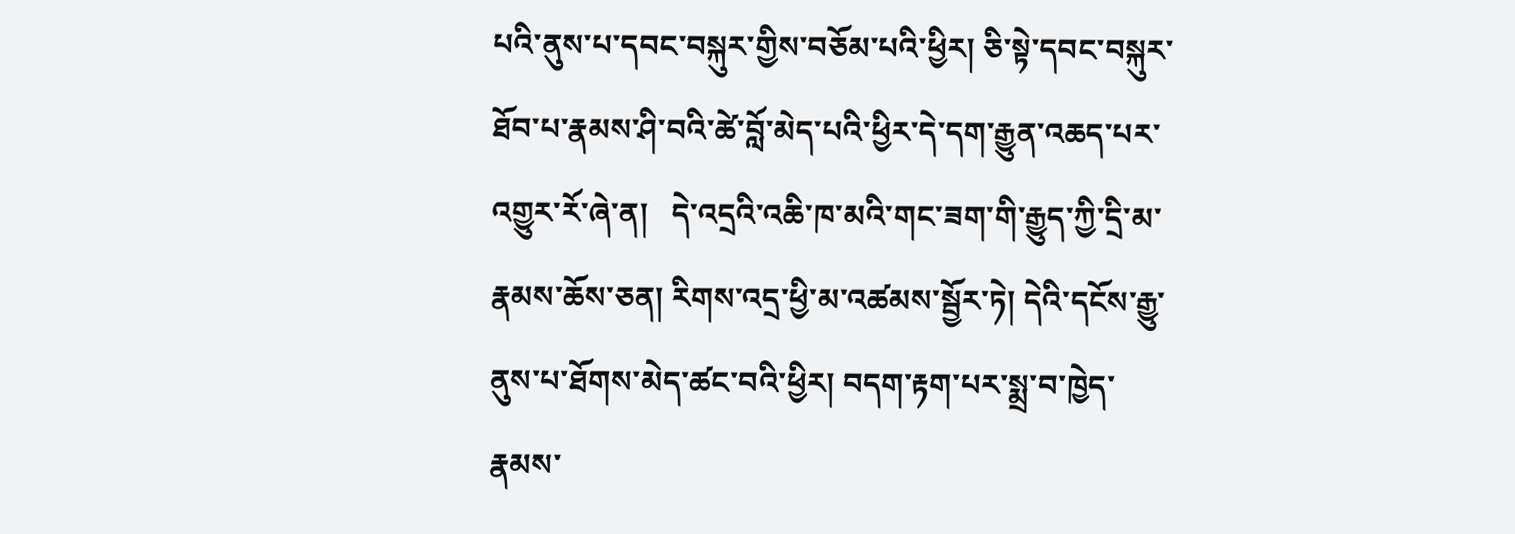པའི་ནུས་པ་དབང་བསྐུར་གྱིས་བཅོམ་པའི་ཕྱིར། ཅི་སྟེ་དབང་བསྐུར་ཐོབ་པ་རྣམས་ཤི་བའི་ཚེ་བློ་མེད་པའི་ཕྱིར་དེ་དག་རྒྱུན་འཆད་པར་འགྱུར་རོ་ཞེ་ན།   དེ་འདྲའི་འཆི་ཁ་མའི་གང་ཟག་གི་རྒྱུད་ཀྱི་དྲི་མ་རྣམས་ཆོས་ཅན། རིགས་འདྲ་ཕྱི་མ་འཚམས་སྦྱོར་ཏེ། དེའི་དངོས་རྒྱུ་ནུས་པ་ཐོགས་མེད་ཚང་བའི་ཕྱིར། བདག་རྟག་པར་སྨྲ་བ་ཁྱེད་རྣམས་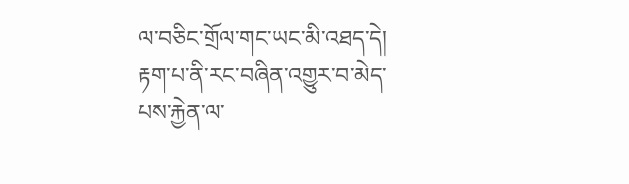ལ་བཅིང་གྲོལ་གང་ཡང་མི་འཐད་དེ།    རྟག་པ་ནི་རང་བཞིན་འགྱུར་བ་མེད་པས་རྐྱེན་ལ་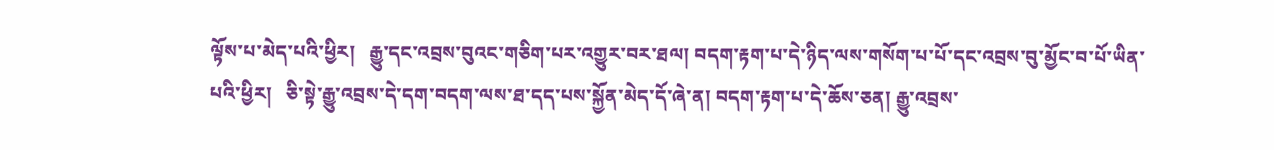ལྟོས་པ་མེད་པའི་ཕྱིར།   རྒྱུ་དང་འབྲས་བུའང་གཅིག་པར་འགྱུར་བར་ཐལ། བདག་རྟག་པ་དེ་ཉིད་ལས་གསོག་པ་པོ་དང་འབྲས་བུ་མྱོང་བ་པོ་ཡིན་པའི་ཕྱིར།   ཅི་སྟེ་རྒྱུ་འབྲས་དེ་དག་བདག་ལས་ཐ་དད་པས་སྐྱོན་མེད་དོ་ཞེ་ན། བདག་རྟག་པ་དེ་ཆོས་ཅན། རྒྱུ་འབྲས་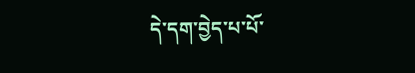དེ་དག་བྱེད་པ་པོ་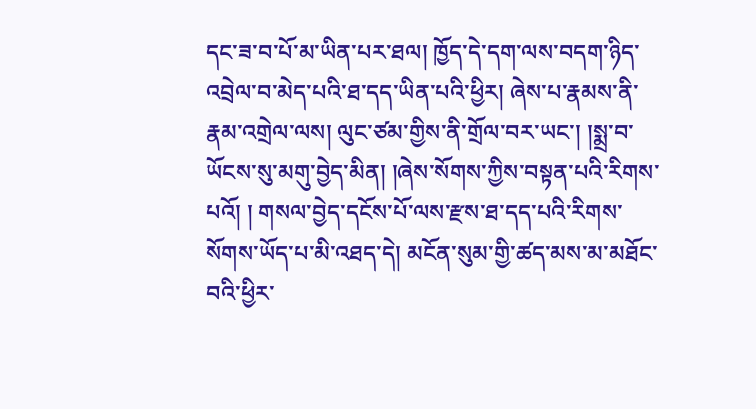དང་ཟ་བ་པོ་མ་ཡིན་པར་ཐལ། ཁྱོད་དེ་དག་ལས་བདག་ཉིད་འབྲེལ་བ་མེད་པའི་ཐ་དད་ཡིན་པའི་ཕྱིར། ཞེས་པ་རྣམས་ནི་རྣམ་འགྲེལ་ལས། ལུང་ཙམ་གྱིས་ནི་གྲོལ་བར་ཡང་། །སྨྲ་བ་ཡོངས་སུ་མགུ་བྱེད་མིན། །ཞེས་སོགས་ཀྱིས་བསྟན་པའི་རིགས་པའོ། ། གསལ་བྱེད་དངོས་པོ་ལས་རྫས་ཐ་དད་པའི་རིགས་སོགས་ཡོད་པ་མི་འཐད་དེ། མངོན་སུམ་གྱི་ཚད་མས་མ་མཐོང་བའི་ཕྱིར་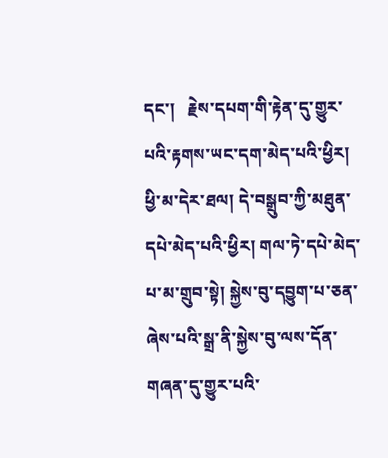དང་།   རྗེས་དཔག་གི་རྟེན་དུ་གྱུར་པའི་རྟགས་ཡང་དག་མེད་པའི་ཕྱིར། ཕྱི་མ་དེར་ཐལ། དེ་བསྒྲུབ་ཀྱི་མཐུན་དཔེ་མེད་པའི་ཕྱིར། གལ་ཏེ་དཔེ་མེད་པ་མ་གྲུབ་སྟེ། སྐྱེས་བུ་དབྱུག་པ་ཅན་ཞེས་པའི་སྒྲ་ནི་སྐྱེས་བུ་ལས་དོན་གཞན་དུ་གྱུར་པའི་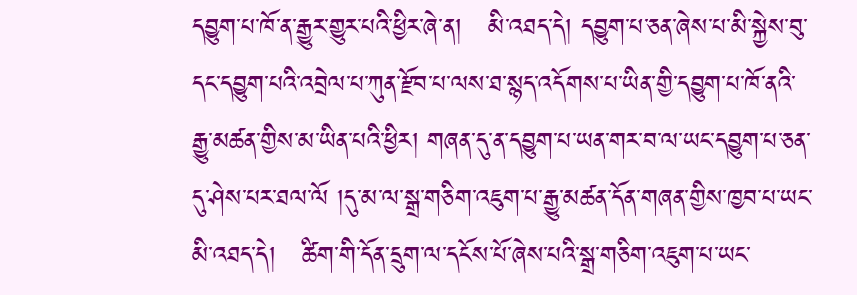དབྱུག་པ་ཁོ་ན་རྒྱུར་གྱུར་པའི་ཕྱིར་ཞེ་ན།   མི་འཐད་དེ། དབྱུག་པ་ཅན་ཞེས་པ་མི་སྐྱེས་བུ་དང་དབྱུག་པའི་འབྲེལ་པ་ཀུན་རྫོབ་པ་ལས་ཐ་སྙད་འདོགས་པ་ཡིན་གྱི་དབྱུག་པ་ཁོ་ནའི་རྒྱུ་མཚན་གྱིས་མ་ཡིན་པའི་ཕྱིར། གཞན་དུ་ན་དབྱུག་པ་ཡན་གར་བ་ལ་ཡང་དབྱུག་པ་ཅན་དུ་ཤེས་པར་ཐལ་ལོ །དུ་མ་ལ་སྒྲ་གཅིག་འཇུག་པ་རྒྱུ་མཚན་དོན་གཞན་གྱིས་ཁྱབ་པ་ཡང་མི་འཐད་དེ།   ཚིག་གི་དོན་དྲུག་ལ་དངོས་པོ་ཞེས་པའི་སྒྲ་གཅིག་འཇུག་པ་ཡང་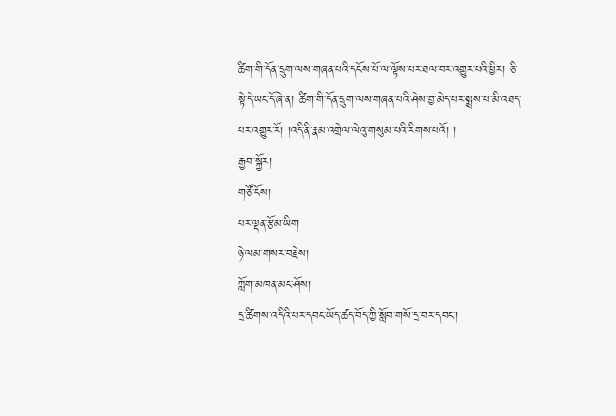ཚིག་གི་དོན་དྲུག་ལས་གཞན་པའི་དངོས་པོ་ལ་ལྟོས་པར་ཐལ་བར་འགྱུར་པའི་ཕྱིར། ཅི་སྟེ་དེ་ཡང་དོ་ཞེ་ན། ཚིག་གི་དོན་དྲུག་ལས་གཞན་པའི་ཤེས་བྱ་མེད་པར་སྨྲས་པ་མི་འཐད་པར་འགྱུར་རོ། །འདི་ནི་རྣམ་འགྲེལ་ལེའུ་གསུམ་པའི་རིགས་པའོ། །
རྒྱབ་སྐྱོར།
གཙོ་ངོས།
པར་ལྡན་རྩོམ་ཡིག
ཉེ་ལམ་གསར་བརྗེས།
ཀློག་མཁན་མང་ཤོས།
དྲ་ཚིགས་འདིའི་པར་དབང་ཡོད་ཚད་བོད་ཀྱི་སློབ་གསོ་དྲ་བར་དབང་།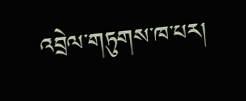འབྲེལ་གཏུགས་ཁ་པར།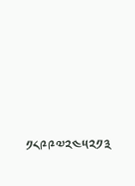༡༨༩༩༧༢༤༥༢༡༣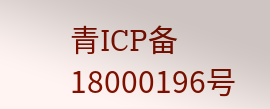青ICP备18000196号